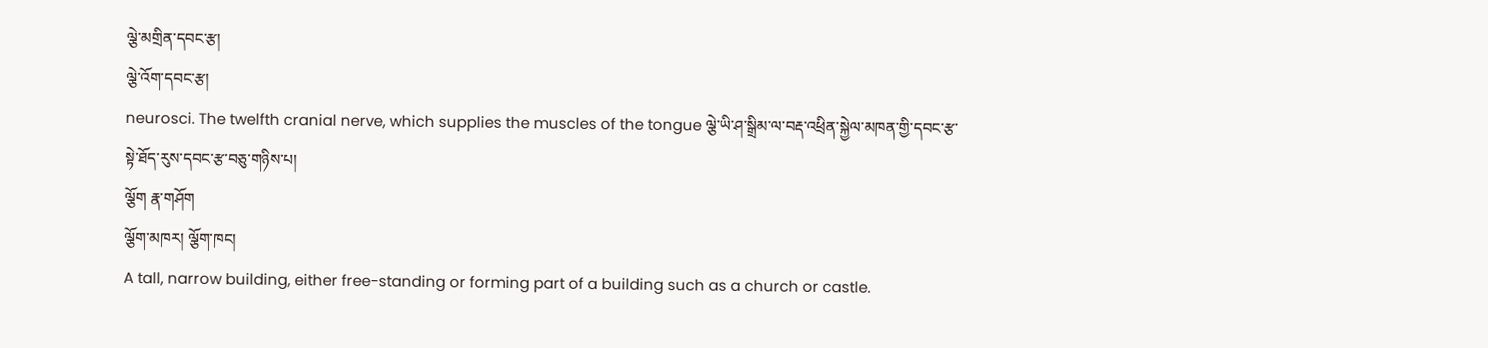ལྕེ་མགྲིན་དབང་རྩ།
ལྕེ་འོག་དབང་རྩ།
neurosci. The twelfth cranial nerve, which supplies the muscles of the tongue ལྕེ་ཡི་ཤ་སྒྲིམ་ལ་བརྡ་འཕྲིན་སྐྱེལ་མཁན་གྱི་དབང་རྩ་སྟེ་ཐོད་རུས་དབང་རྩ་བཅུ་གཉིས་པ།
ལྕོག རྣ་གཤོག
ལྕོག་མཁར། ལྕོག་ཁང།
A tall, narrow building, either free-standing or forming part of a building such as a church or castle.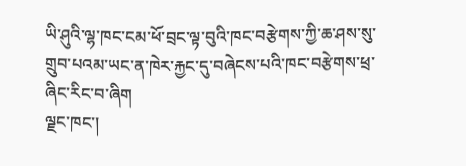ཡི་ཤུའི་ལྷ་ཁང་ངམ་ཕོ་བྲང་ལྟ་བུའི་ཁང་བརྩེགས་ཀྱི་ཆ་ཤས་སུ་གྲུབ་པའམ་ཡང་ན་ཁེར་རྐྱང་དུ་བཞེངས་པའི་ཁང་བརྩེགས་ཕྲ་ཞིང་རིང་བ་ཞིག
ལྗང་ཁང་།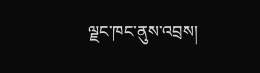ལྗང་ཁང་ནུས་འབྲས།